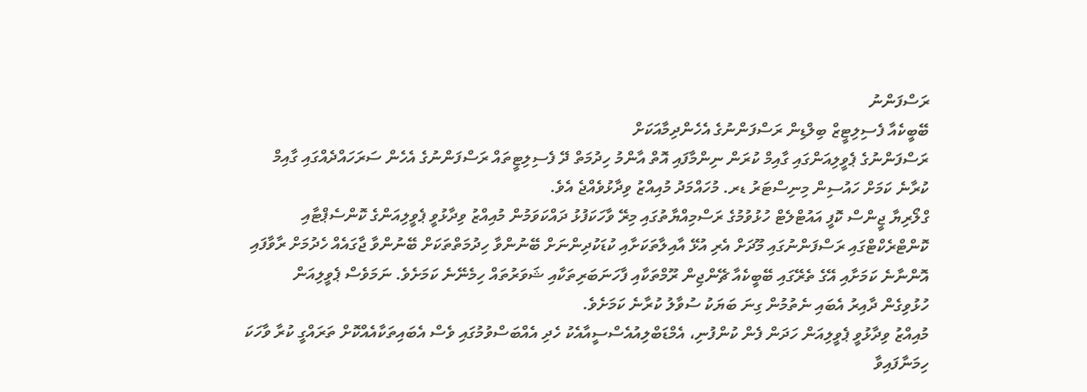ރަސްފަންނު
ބޭބީކެއާ ފެސިލިޓީޒް ބިލްޑިން ރަސްފަންނުގެ އެހެންދިމާއަކަށް
ރަސްފަންނުގެ ޕެވީލިއަންގައި ގާއިމް ކުރަން ނިންމާފައި އޮތް އާންމު ހިދުމަތް ދޭ ފެސިލިޓީތައް ރަސްފަންނުގެ އެހެން ސަރަހައްދެއްގައި ގާއިމް ކުރާނެ ކަމަށް ހައުސިން މިނިސްޓަރު ޑރ. މުހައްމަދު މުއިއްޒު ވިދާޅުވެއްޖެ އެވެ.
ގްލޯރިޔާ ޖީންސް ކޮފީ އައުޓްލެޓް ހުޅުވުމުގެ ރަސްމިއްޔާތުގައި މިރޭ ވާހަކަފުޅު ދައްކަވަމުން މުއިއްޒު ވިދާޅުވީ ޕެވީލިއަންގެ ކޮންސެޕްޓާއި ކޮންޓްރެކްޓްގައި ރަސްފަންނުގައި މޫދަށް އެރި އުޅޭ އާއިލާތަކަށާއި ކުޑަކުދިންނަށް ބޭނުންވާ ހިދުމަތްތަކަށް ބޭނުންވާ ޖާގައެއް ހެދުމަށް ރާވާފައި އޮންނާނެ ކަމަށާއި އޭގެ ތެރޭގައި ބޭބީކެއާ ޗޭންޖިން ރޫމްތަކާއި ފާހަނަބަރިތަކާއި ޝަވަރުތައް ހިމެނޭނެ ކަމަށެވެ. ނަމަވެސް ޕެވީލިއަން ހުޅުވިގެން ދާއިރު އެބައި ނެތުމުން ގިނަ ބަޔަކު ސުވާލު ކުރާނެ ކަމަށެވެ.
މުއިއްޒު ވިދާޅުވީ ޕެވީލިއަން ހަދަން ފެން ކުންފުނި، އެމްޑަބްލިއުއެސްސީއާއެކު ހެދި އެއްބަސްވުމުގައި ވެސް އެބައިތަކާއެއްކޮށް ތަރައްގީ ކުރާ ވާހަކަ ހިމަނާފައިވާ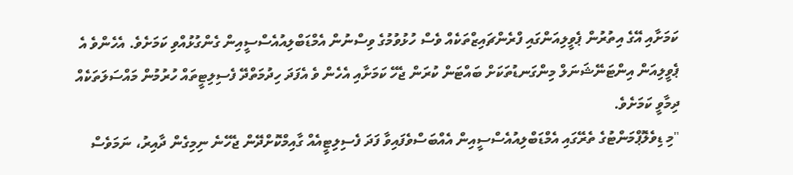ކަމަށާއި އޭގެ އިތުރުން ޕެވީލިއަންގައި ފްރެންޗައިޒްތަކެއް ވެސް ހުޅުވުމުގެ ވިސްނުން އެމްޑަބްލިއުއެސްސީއިން ގެންގުޅުއްވި ކަމަށެވެ. އެހެންވެ އެ ޕެވީލިއަން އިންޓަނޭޝަނަލް މިންގަނޑުތަކަށް ބައްޓަން ކުރަން ޖެހޭ ކަމަށާއި އެހެން ވެ އެފަދަ ހިދުމަތްދޭ ފެސިލިޓީތައް ހުރުމުން މައްސަލަތަކެއް ދިމާވީ ކަމަށެވެ.
"މި ޑިވެލޮޕްމަންޓުގެ ތެރޭގައި އެމްޑަބްލިއުއެސްސީއިން އެއްބަސްވެފައިވާ ފަދަ ފެސިލިޓީއެއް ގާއިމްކޮށްދޭން ޖެހޭނެ ނިމިގެން ދާއިރު، ނަމަވެސް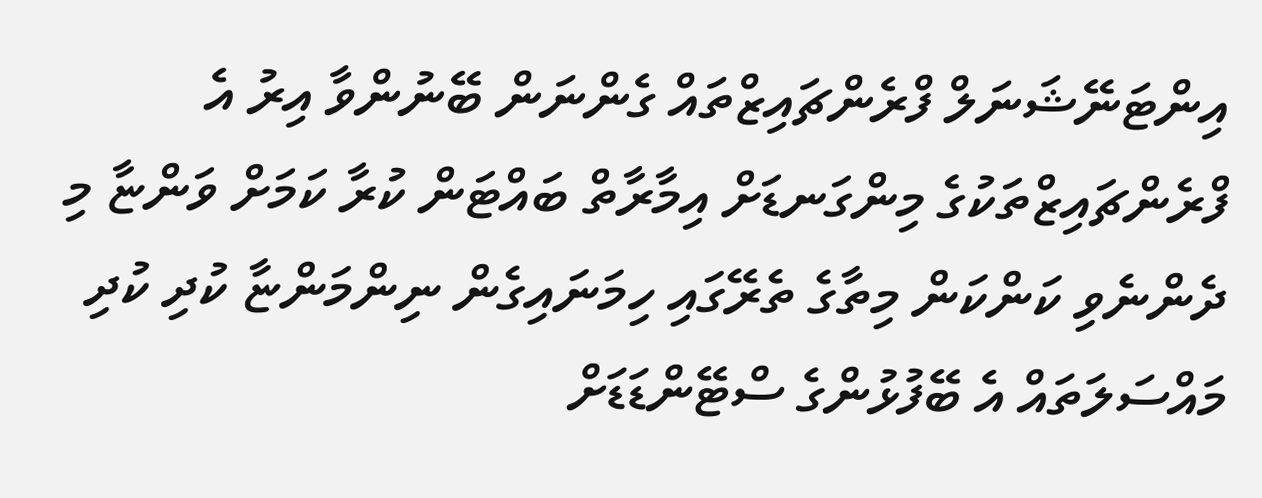އިންޓަނޭޝަނަލް ފްރެންޗައިޒްތައް ގެންނަން ބޭނުންވާ އިރު އެ ފްރެންޗައިޒްތަކުގެ މިންގަނޑަށް އިމާރާތް ބައްޓަން ކުރާ ކަމަށް ވަންޏާ މި ދެންނެވި ކަންކަން މިތާގެ ތެރޭގައި ހިމަނައިގެން ނިންމަންޏާ ކުދި ކުދި މައްސަލަތައް އެ ބޭފުޅުންގެ ސްޓޭންޑަޑަށް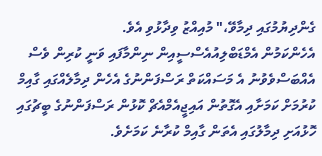ގެންދިޔުމުގައި ދިމާވޭ،" މުއިއްޒު ވިދާޅުވި އެވެ.
އެހެންކަމުން އެމްޑަބްލިއުއެސްސީއިން ނިންމާފައި ވަނީ ކުރިން ވެސް އެއްބަސްވެވުނު އެ މަސައްކަތް ރަސްފަންނުގެ އެހެން ދިމާލެއްގައި ގާއިމް ކުރުމަށް ކަމަށާއި އެގޮތުން އައިޖީއެމްއެޗް ކޮޅުން ރަސްފަންނުގެ ބީޗުގައި ހޮޅުއަށި ދިމާލުގައި އެތަން ގާއިމް ކުރާނެ ކަމަށެވެ.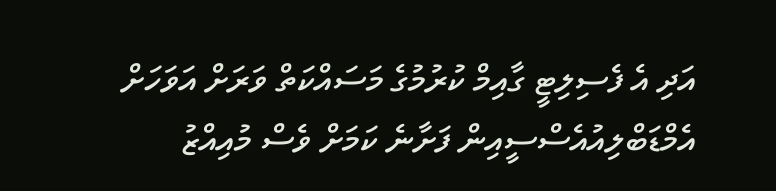އަދި އެ ފެސިލިޓީ ގާއިމް ކުރުމުގެ މަސައްކަތް ވަރަށް އަވަހަށް އެމްޑަބްލިއުއެސްސީއިން ފަށާނެ ކަމަށް ވެސް މުއިއްޒު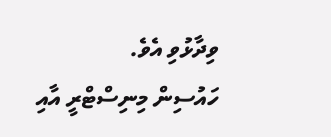ވިދާޅުވި އެވެ.
ހައުސިން މިނިސްޓްރީ އާއި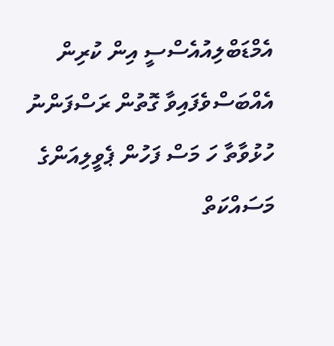އެމްޑަބްލިއުއެސްސީ އިން ކުރިން އެއްބަސްވެފައިވާ ގޮތުން ރަސްފަންނު ހުޅުވާތާ ހަ މަސް ފަހުން ޕެވީލިއަންގެ މަސައްކަތް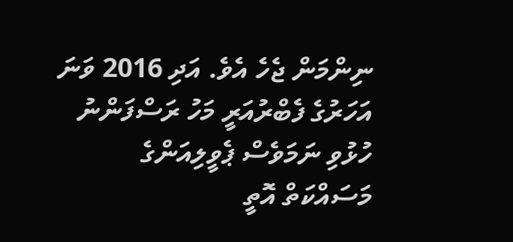ނިންމަން ޖެހެ އެވެ. އަދި 2016 ވަނަ އަހަރުގެ ފެބްރުއަރީ މަހު ރަސްފަންނު ހުޅުވި ނަމަވެސް ޕެވީލިއަންގެ މަސައްކަތް އޮތީ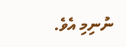ނުނިމި އެވެ.